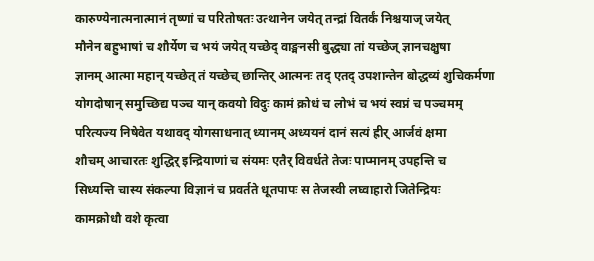कारुण्येनात्मनात्मानं तृष्णां च परितोषतः उत्थानेन जयेत् तन्द्रां वितर्कं निश्चयाज् जयेत्
मौनेन बहुभाषां च शौर्येण च भयं जयेत् यच्छेद् वाङ्मनसी बुद्ध्या तां यच्छेज् ज्ञानचक्षुषा
ज्ञानम् आत्मा महान् यच्छेत् तं यच्छेच् छान्तिर् आत्मनः तद् एतद् उपशान्तेन बोद्धव्यं शुचिकर्मणा
योगदोषान् समुच्छिद्य पञ्च यान् कवयो विदुः कामं क्रोधं च लोभं च भयं स्वप्नं च पञ्चमम्
परित्यज्य निषेवेत यथावद् योगसाधनात् ध्यानम् अध्ययनं दानं सत्यं ह्रीर् आर्जवं क्षमा
शौचम् आचारतः शुद्धिर् इन्द्रियाणां च संयमः एतैर् विवर्धते तेजः पाप्मानम् उपहन्ति च
सिध्यन्ति चास्य संकल्पा विज्ञानं च प्रवर्तते धूतपापः स तेजस्वी लघ्वाहारो जितेन्द्रियः
कामक्रोधौ वशे कृत्वा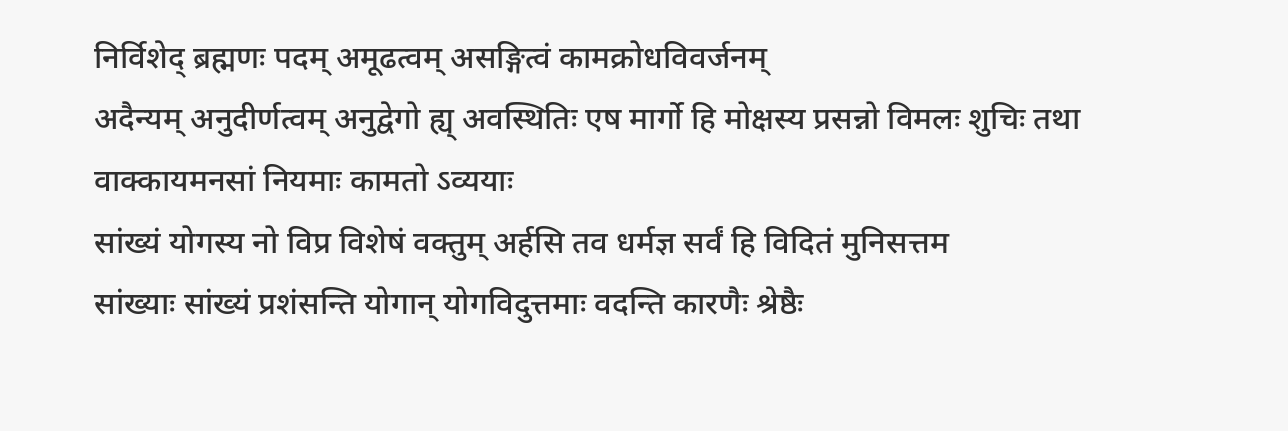निर्विशेद् ब्रह्मणः पदम् अमूढत्वम् असङ्गित्वं कामक्रोधविवर्जनम्
अदैन्यम् अनुदीर्णत्वम् अनुद्वेगो ह्य् अवस्थितिः एष मार्गो हि मोक्षस्य प्रसन्नो विमलः शुचिः तथा वाक्कायमनसां नियमाः कामतो ऽव्ययाः
सांख्यं योगस्य नो विप्र विशेषं वक्तुम् अर्हसि तव धर्मज्ञ सर्वं हि विदितं मुनिसत्तम
सांख्याः सांख्यं प्रशंसन्ति योगान् योगविदुत्तमाः वदन्ति कारणैः श्रेष्ठैः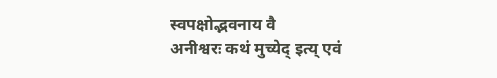स्वपक्षोद्भवनाय वै
अनीश्वरः कथं मुच्येद् इत्य् एवं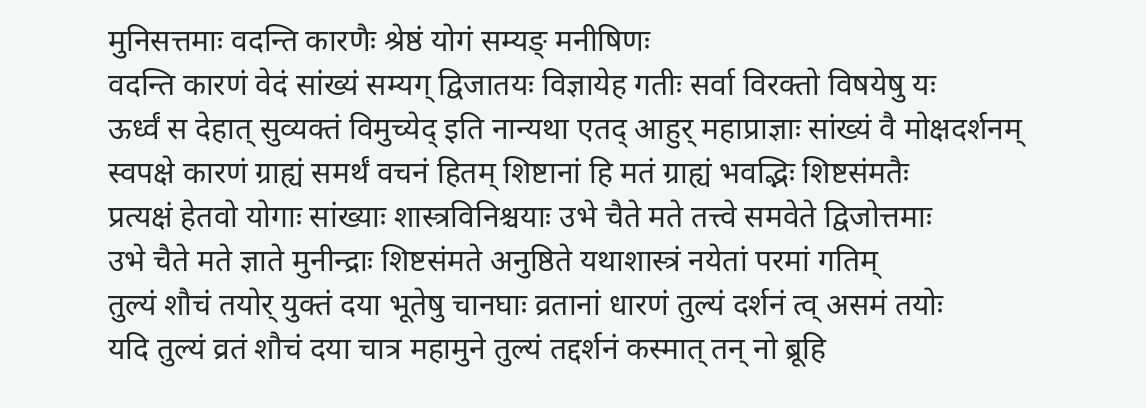मुनिसत्तमाः वदन्ति कारणैः श्रेष्ठं योगं सम्यङ् मनीषिणः
वदन्ति कारणं वेदं सांख्यं सम्यग् द्विजातयः विज्ञायेह गतीः सर्वा विरक्तो विषयेषु यः
ऊर्ध्वं स देहात् सुव्यक्तं विमुच्येद् इति नान्यथा एतद् आहुर् महाप्राज्ञाः सांख्यं वै मोक्षदर्शनम्
स्वपक्षे कारणं ग्राह्यं समर्थं वचनं हितम् शिष्टानां हि मतं ग्राह्यं भवद्भिः शिष्टसंमतैः
प्रत्यक्षं हेतवो योगाः सांख्याः शास्त्रविनिश्चयाः उभे चैते मते तत्त्वे समवेते द्विजोत्तमाः
उभे चैते मते ज्ञाते मुनीन्द्राः शिष्टसंमते अनुष्ठिते यथाशास्त्रं नयेतां परमां गतिम्
तुल्यं शौचं तयोर् युक्तं दया भूतेषु चानघाः व्रतानां धारणं तुल्यं दर्शनं त्व् असमं तयोः
यदि तुल्यं व्रतं शौचं दया चात्र महामुने तुल्यं तद्दर्शनं कस्मात् तन् नो ब्रूहि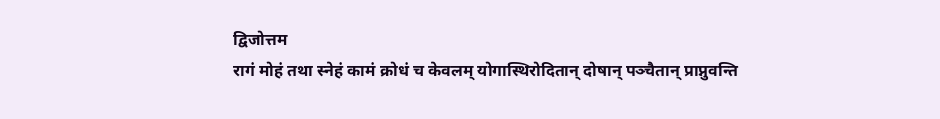द्विजोत्तम
रागं मोहं तथा स्नेहं कामं क्रोधं च केवलम् योगास्थिरोदितान् दोषान् पञ्चैतान् प्राप्नुवन्ति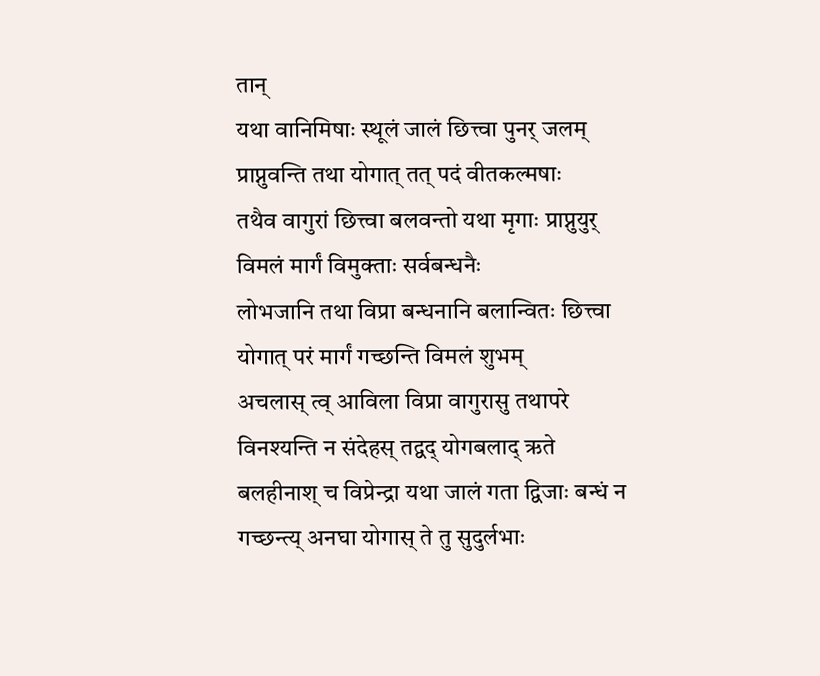तान्
यथा वानिमिषाः स्थूलं जालं छित्त्वा पुनर् जलम् प्राप्नुवन्ति तथा योगात् तत् पदं वीतकल्मषाः
तथैव वागुरां छित्त्वा बलवन्तो यथा मृगाः प्राप्नुयुर् विमलं मार्गं विमुक्ताः सर्वबन्धनैः
लोभजानि तथा विप्रा बन्धनानि बलान्वितः छित्त्वा योगात् परं मार्गं गच्छन्ति विमलं शुभम्
अचलास् त्व् आविला विप्रा वागुरासु तथापरे विनश्यन्ति न संदेहस् तद्वद् योगबलाद् ऋते
बलहीनाश् च विप्रेन्द्रा यथा जालं गता द्विजाः बन्धं न गच्छन्त्य् अनघा योगास् ते तु सुदुर्लभाः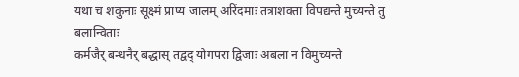यथा च शकुनाः सूक्ष्मं प्राप्य जालम् अरिंदमाः तत्राशक्ता विपद्यन्ते मुच्यन्ते तु बलान्विताः
कर्मजैर् बन्धनैर् बद्धास् तद्वद् योगपरा द्विजाः अबला न विमुच्यन्ते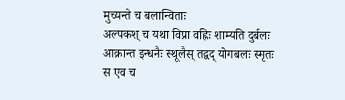मुच्यन्ते च बलान्विताः
अल्पकश् च यथा विप्रा वह्निः शाम्यति दुर्बलः आक्रान्त इन्धनैः स्थूलैस् तद्वद् योगबलः स्मृतः
स एव च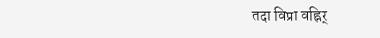तदा विप्रा वह्निर्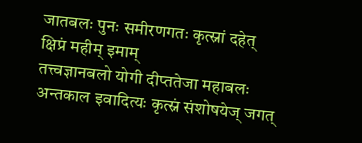जातबलः पुनः समीरणगतः कृत्स्नां दहेत् क्षिप्रं महीम् इमाम्
तत्त्वज्ञानबलो योगी दीप्ततेजा महाबलः अन्तकाल इवादित्यः कृत्स्नं संशोषयेज् जगत्